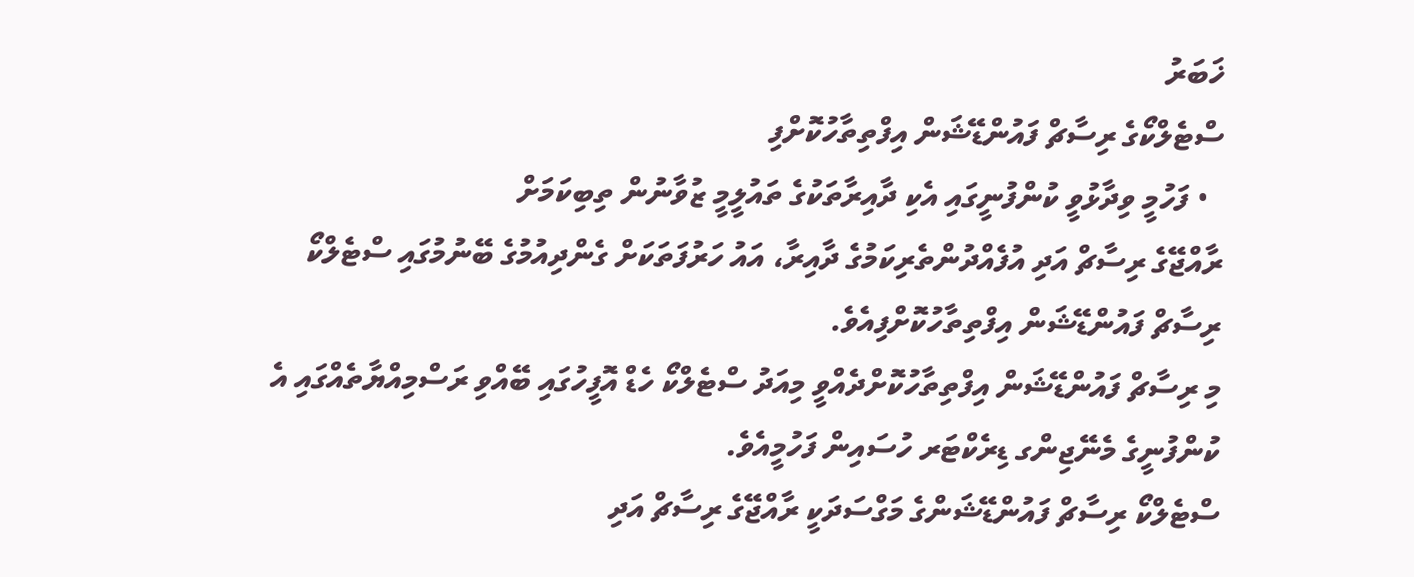ޚަބަރު
ސްޓެލްކޯގެ ރިސާޗް ފައުންޑޭޝަން އިފްތިތާހުކޮށްފި
  • ފަހުމީ ވިދާޅުވީ ކުންފުނީގައި އެކި ދާއިރާތަކުގެ ތައުލީމީ ޒުވާނުން ތިބިކަމަށް
ރާއްޖޭގެ ރިސާޗް އަދި އުފެއްދުންތެރިކަމުގެ ދާއިރާ، އައު ހަރުފަތަކަށް ގެންދިއުމުގެ ބޭނުމުގައި ސްޓެލްކޯ ރިސާޗް ފައުންޑޭޝަން އިފްތިތާހުކޮށްފިއެވެ.
މި ރިސާޗް ފައުންޑޭޝަން އިފްތިތާހުކޮށްދެއްވީ މިއަދު ސްޓެލްކޯ ހެޑް އޮފީހުގައި ބޭއްވި ރަސްމިއްޔާތެއްގައި އެ ކުންފުނީގެ މެނޭޖިންގ ޑިރެކްޓަރ ހުސައިން ފަހުމީއެވެ.
ސްޓެލްކޯ ރިސާޗް ފައުންޑޭޝަންގެ މަގްސަދަކީ ރާއްޖޭގެ ރިސާޗް އަދި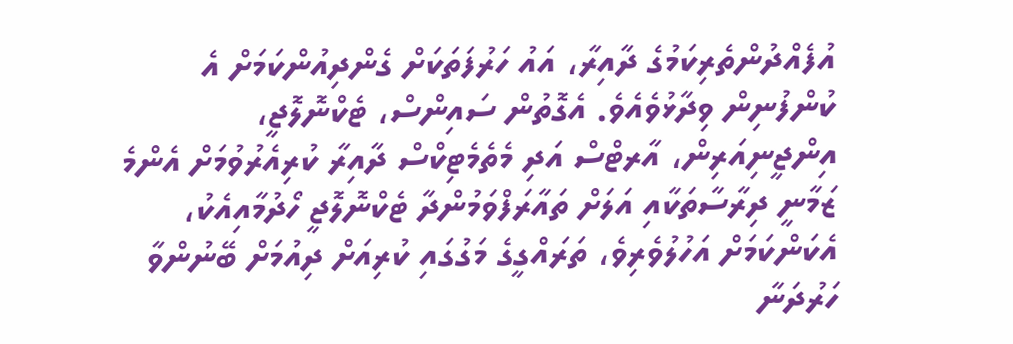އުފެއްދުންތެރިކަމުގެ ދާއިރާ، އައު ހަރުފަތަކަށް ގެންދިއުންކަމަށް އެ ކުންފުނިން ވިދާޅުވެއެވެ. އެގޮތުން ސައިންސް، ޓެކްނޮލޮޖީ، އިންޖީނިއަރިން، އާރޓްސް އަދި މެތެމެޓިކްސް ދާއިރާ ކުރިއެރުވުމަށް އެންމެ ޒަމާނީ ދިރާސާތަކާއި އަލަށް ތައާރަފްވަމުންދާ ޓެކްނޮލޮޖީ ހޯދުމާއިއެކު، އެކަންކަމަށް އަހުލުވެރިވެ، ތަރައްގީގެ މަގުގައި ކުރިއަށް ދިއުމަށް ބޭނުންވާ ހަރުދަނާ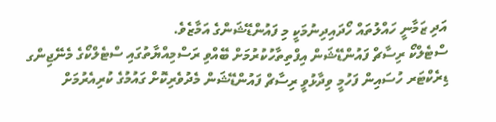އަދި ޒަމާނީ ހައްލުތައް ހޯދައިދިނުމަކީ މި ފައުންޑޭޝަންގެ އަމާޒެވެ.
ސްޓެލްކޯ ރިސާޗް ފައުންޑޭޝަން އިފްތިތާހުކުރުމަށް ބޭއްވި ރަސްމިއްޔާތުގައި ސްޓެލްކޯގެ މެނޭޖިންގ ޑިރެކްޓަރ ހުސައިން ފަހުމީ ވިދާޅުވީ ރިސާޗް ފައުންޑޭޝަން މެދުވެރިކޮށް ގައުމުގެ ކުރިއެރުމަށް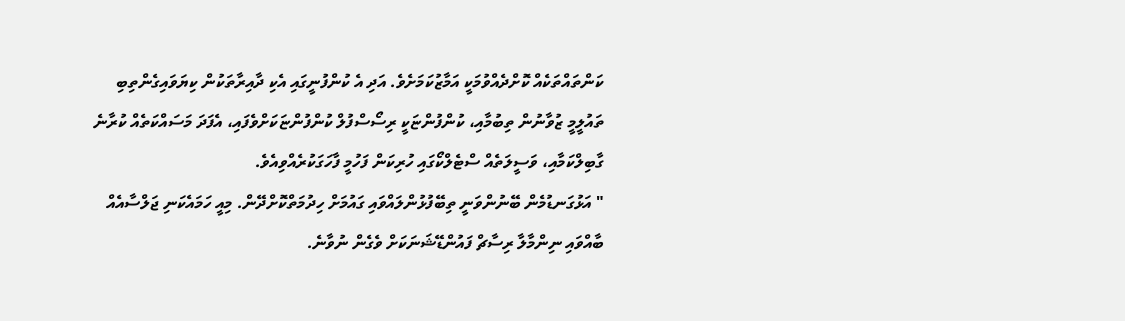ކަންތައްތަކެއް ކޮށްދެއްވުމަކީ އަމާޒުކަމަށެވެ. އަދި އެ ކުންފުނީގައި އެކި ދާއިރާތަކުން ކިޔަވައިގެންތިބި ތައުލީމީ ޒުވާނުން ތިބުމާއި، ކުންފުންޏަކީ ރިސޯސްފުލް ކުންފުންޏަކަށްވެފައި، އެފަދަ މަސައްކަތެއް ކުރާނެ ގާބިލްކަމާއި، ވަސީލަތެއް ސްޓެލްކޯގައި ހުރިކަން ފަހުމީ ފާހަގަކުރެއްވިއެވެ.
" އަޅުގަނޑުމެން ބޭނުންވަނީ ތިބޭފުޅުންލައްވައި ގައުމަށް ހިދުމަތްކޮށްދޭން. މިއީ ހަމައެކަނި ޖަލްސާއެއް ބާއްވައި ނިންމާލާ ރިސާޗް ފައުންޑޭޝަނަކަށް ވެގެން ނުވާނެ.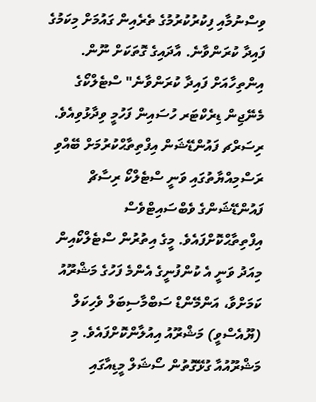ވިސްނުމާއި ފިކުރުކުރުމުގެ ތެރެއިން ގައުމަށް މިކަމުގެ ފައިދާ ކުރަންވާނެ. އާދައިގެ ގޮތަކަށް ނޫން. އިންތިހާއަށް ފައިދާ ކުރަންވާނެ" ސްޓެލްކޯގެ މެނޭޖިން ޑިރެކްޓަރ ހުސައިން ފަހުމީ ވިދާޅުވިއެވެ.
ރިސަރްޗ ފައުންޑޭޝަން އިފްތިތާޙްކުރުމަށް ބޭއްވި ރަސްމިއްޔާތުގައި ވަނީ ސްޓެލްކޯ ރިސާޗް ފައުންޑޭޝަންގެ ވެބްސައިޓްވެސް އިފްތިތާޙްކޮށްފައެވެ. މީގެ އިތުރުން ސްޓެލްކޯއިން މިއަދު ވަނީ އެ ކުންފުނީގެ އެންމެ ފަހުގެ މަޝްރޫއު ކަމަށްވާ، އަންމޭންޑް ސަބްމާސިބަލް ވެހިކަލް (ޔޫއެސްވީ) މަޝްރޫއު އިއުލާންކޮށްފައެވެ. މި މަޝްރޫއުއާ ގުޅޭގޮތުން ސޯޝަލް މީޑިއާގައި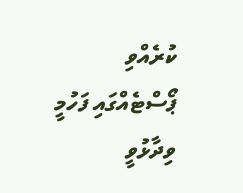ކުރެއްވި ޕޯސްޓެއްގައި ފަހުމީ ވިދާޅުވީ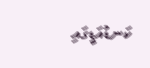ކަނޑުއަޑީގައި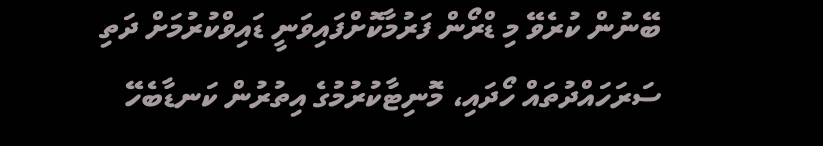ބޭނުން ކުރެވޭ މި ޑްރޯން ފަރުމާކޮށްފައިވަނީ ޑައިވްކުރުމަށް ދަތި ސަރަހައްދުތައް ހޯދައި، މޮނިޓާކުރުމުގެ އިތުރުން ކަނޑާބެހޭ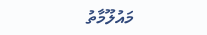މައުލޫމާތު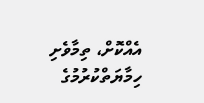އެއްކޮށް، ތިމާވެށި ހިމާޔަތްކުރުމުގެ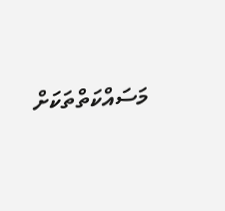މަސައްކަތްތަކަށް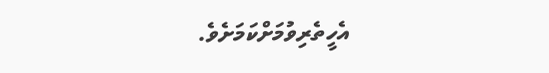އެހީތެރިވުމަށްކަމަށެވެ.